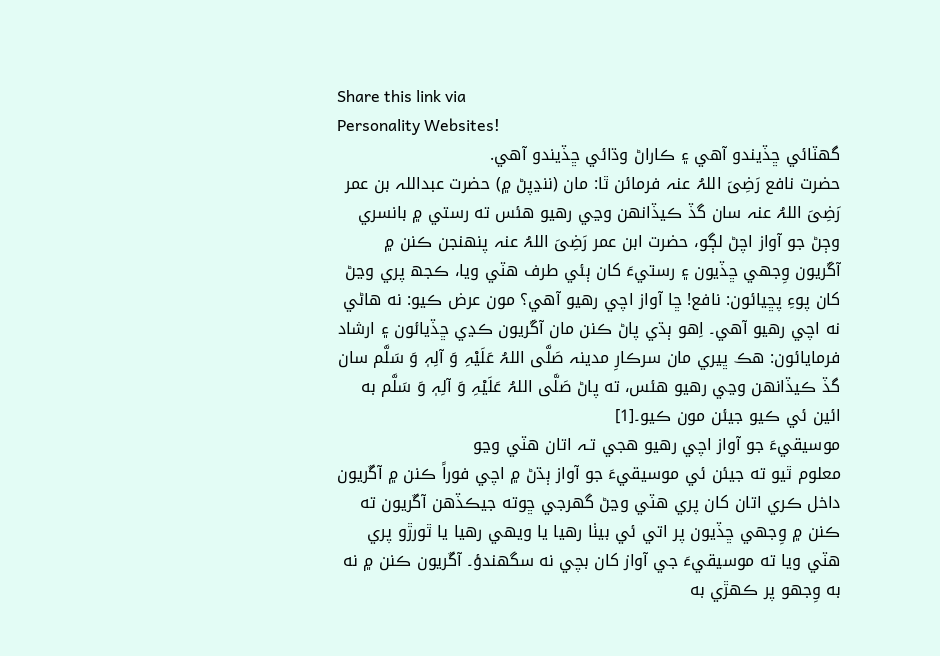Share this link via
Personality Websites!
گھٽائي ڇڏيندو آھي ۽ ڪاراڻ وڌائي ڇڏيندو آھي.
حضرت نافع رَضِیَ اللہُ عنہ فرمائن ٿا: مان (ننڍپڻ ۾) حضرت عبداللہ بن عمر رَضِیَ اللہُ عنہ سان گڏ ڪيڏانھن وڃي رھيو ھئس ته رستي ۾ بانسري وڄڻ جو آواز اچڻ لڳو، حضرت ابن عمر رَضِیَ اللہُ عنہ پنھنجن ڪنن ۾ آڱريون وِجھي ڇڏيون ۽ رستيءَ کان ٻئي طرف ھٽي ويا، ڪجھ پري وڃڻ کان پوءِ پڇيائون: نافع! ڇا آواز اچي رھيو آھي؟ مون عرض ڪيو: نه ھاڻي نه اچي رھيو آھي۔ اِھو ٻڌي پاڻ ڪنن مان آڱريون ڪڍي ڇڏيائون ۽ ارشاد فرمايائون: ھڪ ڀيري مان سرڪارِ مدينہ صَلَّی اللہُ عَلَیْہِ وَ آلِہٖ وَ سَلَّم سان گڏ ڪيڏانھن وڃي رھيو ھئس، ته پاڻ صَلَّی اللہُ عَلَیْہِ وَ آلِہٖ وَ سَلَّم به ائين ئي ڪيو جيئن مون ڪيو۔[1]
موسيقيءَ جو آواز اچي رھيو ھجي تـہ اتان ھٽي وڃو
معلوم ٿيو ته جيئن ئي موسيقيءَ جو آواز ٻڌڻ ۾ اچي فوراً ڪنن ۾ آڱريون داخل ڪري اتان کان پري ھٽي وڃڻ گھرجي ڇوته جيڪڏھن آڱريون ته ڪنن ۾ وِجھي ڇڏيون پر اتي ئي بيٺا رھيا يا ويھي رھيا يا ٿورڙو پري ھٽي ويا ته موسيقيءَ جي آواز کان بچي نه سگھندؤ۔ آڱريون ڪنن ۾ نه به وِجھو پر ڪھڙي به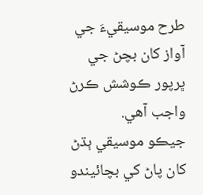طرح موسيقيءَ جي آواز کان بچڻ جي ڀرپور ڪوشش ڪرڻ واجب آھي.
جيڪو موسيقي ٻڌڻ کان پاڻ کي بچائيندو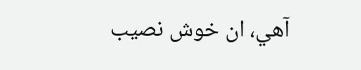آھي، ان خوش نصيب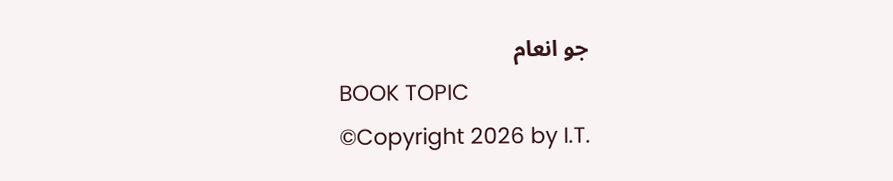جو انعام
BOOK TOPIC
©Copyright 2026 by I.T.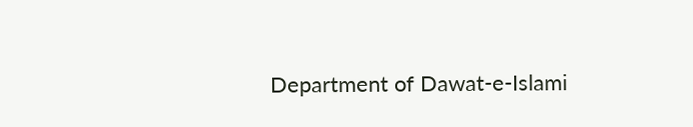Department of Dawat-e-Islami